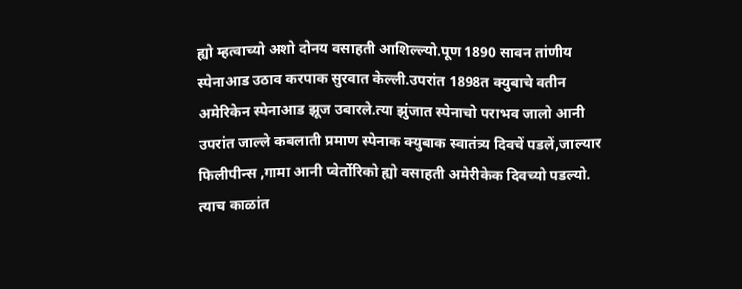ह्यो म्हत्वाच्यो अशो दोनय वसाहती आशिल्ल्यो.पूण 1890 सावन तांणीय स्पेनाआड उठाव करपाक सुरवात केल्ली.उपरांत 1898त क्युबाचे वतीन अमेरिकेन स्पेनाआड झूज उबारले.त्या झुंजात स्पेनाचो पराभव जालो आनी उपरांत जाल्ले कबलाती प्रमाण स्पेनाक क्युबाक स्वातंत्र्य दिवचें पडलें,जाल्यार फिलीपीन्स ,गामा आनी प्वेर्तोरिको ह्यो वसाहती अमेरीकेक दिवच्यो पडल्यो. त्याच काळांत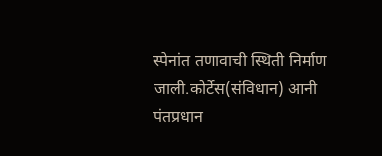स्पेनांत तणावाची स्थिती निर्माण जाली.कोर्टेस(संविधान) आनी पंतप्रधान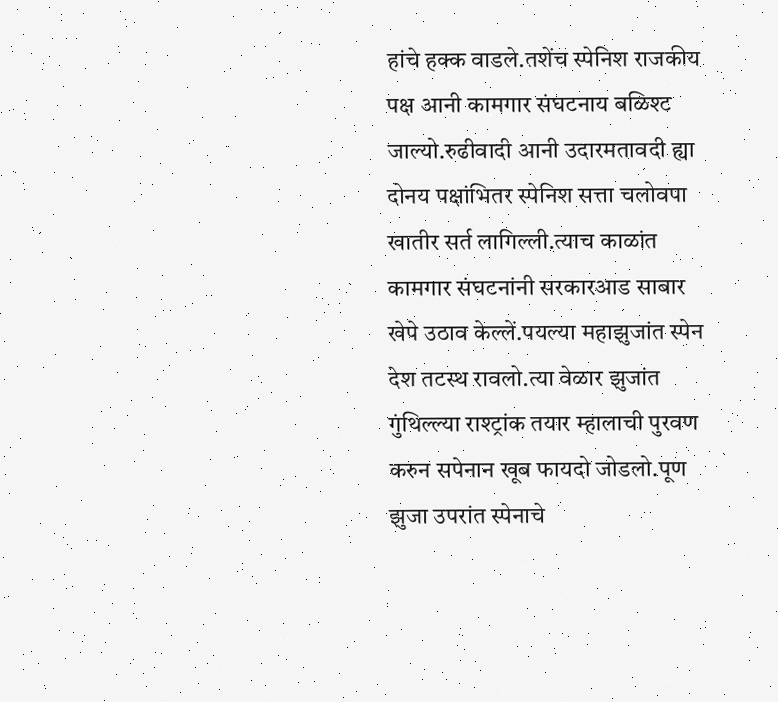हांचे हक्क वाडले.तशेंच स्पेनिश राजकीय पक्ष आनी कामगार संघटनाय बळिश्ट जाल्यो.रुढीवादी आनी उदारमतावदी ह्या दोनय पक्षांभितर स्पेनिश सत्ता चलोवपा खातीर सर्त लागिल्ली.त्याच काळांत कामगार संघटनांनी सरकारआड साबार खेपे उठाव केल्लें.पयल्या महाझुजांत स्पेन देश तटस्थ रावलो.त्या वेळार झुजांत गुंथिल्ल्या राश्ट्रांक तयार म्हालाची पुरवण करुन सपेनान खूब फायदो जोडलो.पूण झुजा उपरांत स्पेनाचे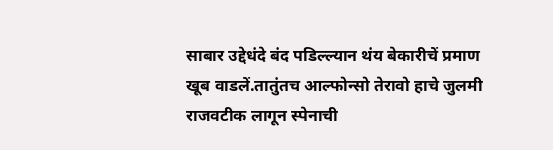साबार उद्देधंदे बंद पडिल्ल्यान थंय बेकारीचें प्रमाण खूब वाडलें.तातुंतच आल्फोन्सो तेरावो हाचे जुलमी राजवटीक लागून स्पेनाची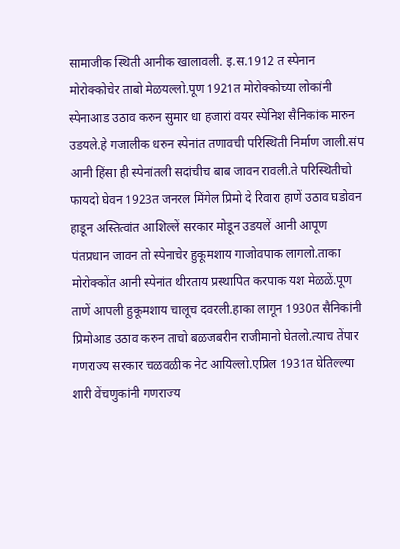सामाजीक स्थिती आनीक खालावली. इ.स.1912 त स्पेनान मोरोक्कोचेर ताबो मेळयल्लो.पूण 1921त मोरोक्कोच्या लोकांनी स्पेनाआड उठाव करुन सुमार धा हजारां वयर स्पेनिश सैनिकांक मारुन उडयले.हे गजालीक धरुन स्पेनांत तणावची परिस्थिती निर्माण जाली.संप आनी हिंसा ही स्पेनांतली सदांचीच बाब जावन रावली.ते परिस्थितीचो फायदो घेवन 1923त जनरल मिंगेल प्रिमो दे रिवारा हाणें उठाव घडोवन हाडून अस्तित्वांत आशिल्लें सरकार मोडून उडयलें आनी आपूण पंतप्रधान जावन तो स्पेनाचेर हुकूमशाय गाजोवपाक लागलो.ताका मोरोक्कोंत आनी स्पेनांत थीरताय प्रस्थापित करपाक यश मेळळें.पूण ताणें आपली हुकूमशाय चालूच दवरली.हाका लागून 1930त सैनिकांनी प्रिमोआड उठाव करुन ताचो बळजबरीन राजीमानो घेतलो.त्याच तेंपार गणराज्य सरकार चळवळीक नेट आयिल्लो.एप्रिल 1931त घेतिल्ल्या शारी वेंचणुकांनी गणराज्य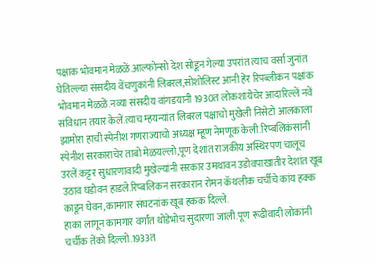पक्षाक भोवमान मेळळें.आल्फोन्सो देश सोडून गेल्या उपरांत त्याच वर्सा जुनांत घेतिल्ल्या संसदीय वेंचणुकांनी लिबरल,सोशोलिस्ट आनी हेर रिपब्लीकन पक्षांक भोवमान मेळळें.नव्या संसदीय वांगडयानी 1930त लोकशायेचेर आदारिल्लें नवें संविधान तयार केलें.त्याच म्हयन्यांत लिबरल पक्षाचो मुखेली निसेटो आलकाला झामोरा हाची स्पेनीश गणराज्याचो अध्यक्ष म्हूण नेमणूक केली.रिप्बलिकंसांनी स्पेनीश सरकाराचेर ताबो मेळयल्लो,पूण देशांत राजकीय अस्थिरपण चालूच उरलें.कट्टर सुधारणावादी मुखेल्यांनी सरकार उमथावन उडोवपाखातीर देशांत खूब उठाव घडोवन हाडले.रिप्बलिकन सरकारान रोमन कॅथलीक चर्चीचे कांय हक्क काडून घेवन,कामगार संघटनांक खूब हकक दिल्ले.
हाका लागून कामगार वर्गांत थोडेभोच सुदारणा जाली.पूण रूढीवादी लोकांनी चर्चीक तेंको दिल्लो.1933त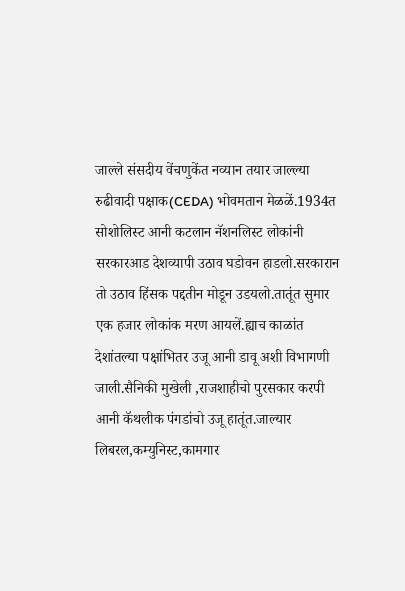जाल्ले संसदीय वेंचणुकेंत नव्यान तयार जाल्ल्या रुढीवादी पक्षाक(CEDA) भोवमतान मेळळें.1934त सोशोलिस्ट आनी कटलान नॅशनलिस्ट लोकांनी सरकारआड देशव्यापी उठाव घडोवन हाडलो.सरकारान तो उठाव हिंसक पद्दतीन मोडून उडयलो.तातूंत सुमार एक हजार लोकांक मरण आयलें.ह्याच काळांत देशांतल्या पक्षांभितर उजू आनी डावू अशी विभागणी जाली.सैनिकी मुखेली ,राजशाहीचो पुरसकार करपी आनी कॅथलीक पंगडांचो उजू हातूंत.जाल्यार लिबरल,कम्युनिस्ट,कामगार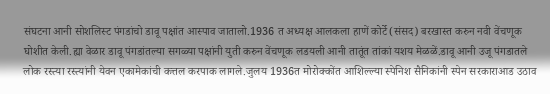संघटना आनी सोशलिस्ट पंगडांचो डावू पक्षांत आस्पाव जातालो.1936 त अध्यक्ष आलकला हाणें कोर्टे(संसद) बरखास्त करुन नवी वेंचणूक घोशीत केली.ह्या वेळार डावू पंगडांतल्या सगळ्या पक्षांनी युती करुन वेंचणूक लडयली आनी तातूंत तांकां यशय मेळळें.डावू आनी उजू पंगडातले लोक रस्त्या रस्त्यांनी येवन एकामेकांची कत्तल करपाक लागले.जुलय 1936त मोरोक्कोंत आशिल्ल्या स्पेनिश सैनिकांनी स्पेन सरकाराआड उठाव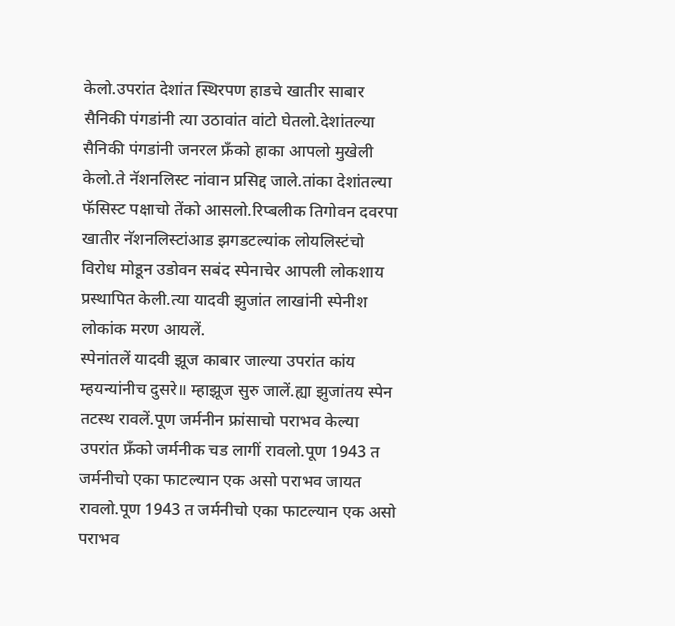केलो.उपरांत देशांत स्थिरपण हाडचे खातीर साबार सैनिकी पंगडांनी त्या उठावांत वांटो घेतलो.देशांतल्या सैनिकी पंगडांनी जनरल फ्रँको हाका आपलो मुखेली केलो.ते नॅशनलिस्ट नांवान प्रसिद्द जाले.तांका देशांतल्या फॅसिस्ट पक्षाचो तेंको आसलो.रिप्बलीक तिगोवन दवरपा खातीर नॅशनलिस्टांआड झगडटल्यांक लोयलिस्टंचो विरोध मोडून उडोवन सबंद स्पेनाचेर आपली लोकशाय प्रस्थापित केली.त्या यादवी झुजांत लाखांनी स्पेनीश लोकांक मरण आयलें.
स्पेनांतलें यादवी झूज काबार जाल्या उपरांत कांय म्हयन्यांनीच दुसरे॥ म्हाझूज सुरु जालें.ह्या झुजांतय स्पेन तटस्थ रावलें.पूण जर्मनीन फ्रांसाचो पराभव केल्या उपरांत फ्रँको जर्मनीक चड लागीं रावलो.पूण 1943 त जर्मनीचो एका फाटल्यान एक असो पराभव जायत रावलो.पूण 1943 त जर्मनीचो एका फाटल्यान एक असो पराभव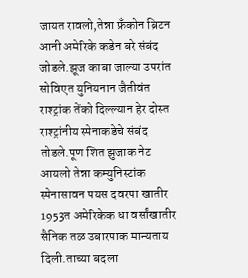जायत रावलो,तेन्ना फ्रँकोन ब्रिटन आनी अमेरिके कडेन बरे संबंद जोडले.झूज काबा जाल्या उपरांत सोविएत युनियनान जैतीवंत राश्ट्रांक तेंको दिल्ल्यान हेर दोस्त राश्ट्रांनीय स्पेनाकडेचे संबंद तोडले.पूण शित झुजाक नेट आयलो तेन्ना कम्युनिस्टांक स्पेनासावन पयस दवरपा खातीर 1953त अमेरिकेक धा वर्सांखातीर सैनिक तळ उबारपाक मान्यताय दिली.ताच्या बदला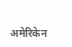अमेरिकेन